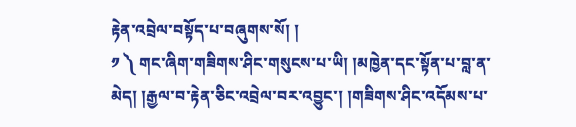རྟེན་འབྲེལ་བསྟོད་པ་བཞུགས་སོ། །
༡ ༽ གང་ཞིག་གཟིགས་ཤིང་གསུངས་པ་ཡི། །མཁྱེན་དང་སྟོན་པ་བླ་ན་མེད། །རྒྱལ་བ་རྟེན་ཅིང་འབྲེལ་བར་འབྱུང་། །གཟིགས་ཤིང་འདོམས་པ་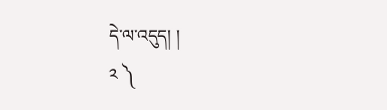དེ་ལ་འདུད། །
༢ ༽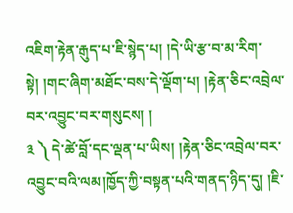འཇིག་རྟེན་རྒུད་པ་ཇི་སྙེད་པ། །དེ་ཡི་རྩ་བ་མ་རིག་སྟེ། །གང་ཞིག་མཐོང་བས་དེ་ལྡོག་པ། །རྟེན་ཅིང་འབྲེལ་བར་འབྱུང་བར་གསུངས། །
༣ ༽ དེ་ཚེ་བློ་དང་ལྡན་པ་ཡིས། །རྟེན་ཅིང་འབྲེལ་བར་འབྱུང་བའི་ལམ།ཁྱོད་ཀྱི་བསྟན་པའི་གནད་ཉིད་དུ། །ཇི་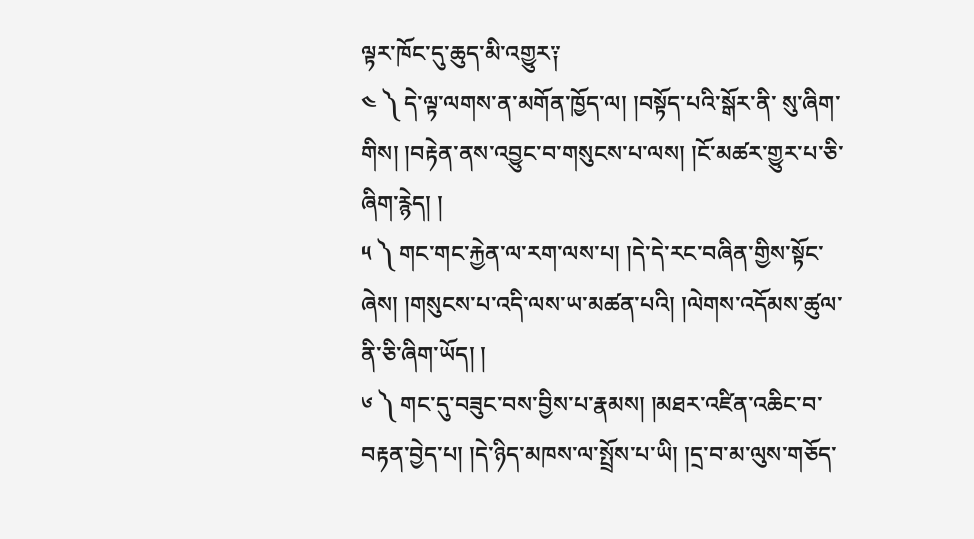ལྟར་ཁོང་དུ་ཆུད་མི་འགྱུར༑
༤ ༽ དེ་ལྟ་ལགས་ན་མགོན་ཁྱོད་ལ། །བསྟོད་པའི་སྒོར་ནི་ སུ་ཞིག་གིས། །བརྟེན་ནས་འབྱུང་བ་གསུངས་པ་ལས། །ངོ་མཚར་གྱུར་པ་ཅི་ཞིག་རྙེད། །
༥ ༽ གང་གང་རྐྱེན་ལ་རག་ལས་པ། །དེ་དེ་རང་བཞིན་གྱིས་སྟོང་ཞེས། །གསུངས་པ་འདི་ལས་ཡ་མཚན་པའི། །ལེགས་འདོམས་ཚུལ་ནི་ཅི་ཞིག་ཡོད། །
༦ ༽ གང་དུ་བཟུང་བས་བྱིས་པ་རྣམས། །མཐར་འཛིན་འཆིང་བ་བརྟན་བྱེད་པ། །དེ་ཉིད་མཁས་ལ་སྤྲོས་པ་ཡི། །དྲ་བ་མ་ལུས་གཅོད་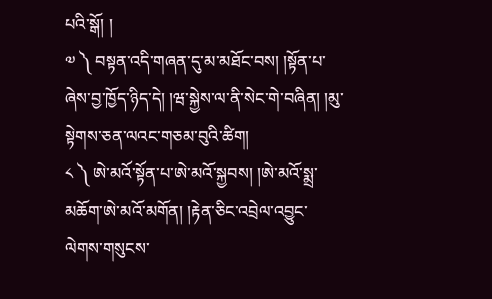པའི་སྒོ། །
༧ ༽ བསྟན་འདི་གཞན་དུ་མ་མཐོང་བས། །སྟོན་པ་ཞེས་བྱ་ཁྱོད་ཉིད་དེ། །ཝ་སྐྱེས་ལ་ནི་སེང་གེ་བཞིན། །མུ་སྟེགས་ཅན་ལའང་གཅམ་བུའི་ཚིག།
༨ ༽ ཨེ་མའོ་སྟོན་པ་ཨེ་མའོ་སྐྱབས། །ཨེ་མའོ་སྨྲ་མཆོག་ཨེ་མའོ་མགོན། །རྟེན་ཅིང་འབྲེལ་འབྱུང་ལེགས་གསུངས་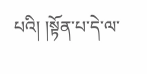པའི། །སྟོན་པ་དེ་ལ་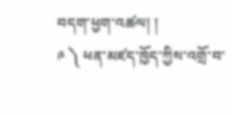བདག་ཕྱག་འཚལ། །
༩ ༽ ཕན་མཛད་ཁྱོད་ཀྱིས་འགྲོ་བ་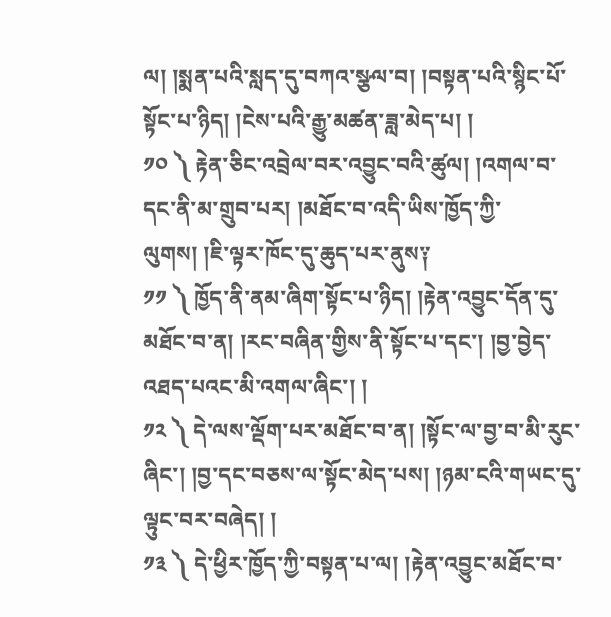ལ། །སྨན་པའི་སླད་དུ་བཀའ་སྩལ་བ། །བསྟན་པའི་སྙིང་པོ་སྟོང་པ་ཉིད། །ངེས་པའི་རྒྱུ་མཚན་ཟླ་མེད་པ། །
༡༠ ༽ རྟེན་ཅིང་འབྲེལ་བར་འབྱུང་བའི་ཚུལ། །འགལ་བ་དང་ནི་མ་གྲུབ་པར། །མཐོང་བ་འདི་ཡིས་ཁྱོད་ཀྱི་ལུགས། །ཇི་ལྟར་ཁོང་དུ་ཆུད་པར་ནུས༑
༡༡ ༽ ཁྱོད་ནི་ནམ་ཞིག་སྟོང་པ་ཉིད། །རྟེན་འབྱུང་དོན་དུ་མཐོང་བ་ན། །རང་བཞིན་གྱིས་ནི་སྟོང་པ་དང་། །བྱ་བྱེད་འཐད་པའང་མི་འགལ་ཞིང་། །
༡༢ ༽ དེ་ལས་ལྡོག་པར་མཐོང་བ་ན། །སྟོང་ལ་བྱ་བ་མི་རུང་ཞིང་། །བྱ་དང་བཅས་ལ་སྟོང་མེད་པས། །ཉམ་ངའི་གཡང་དུ་ལྟུང་བར་བཞེད། །
༡༣ ༽ དེ་ཕྱིར་ཁྱོད་ཀྱི་བསྟན་པ་ལ། །རྟེན་འབྱུང་མཐོང་བ་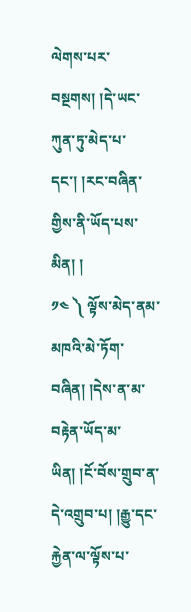ལེགས་པར་བསྔགས། །དེ་ཡང་ཀུན་ཏུ་མེད་པ་དང་། །རང་བཞིན་གྱིས་ནི་ཡོད་པས་མིན། །
༡༤ ༽ ལྟོས་མེད་ནམ་མཁའི་མེ་ཏོག་བཞིན། །དེས་ན་མ་བརྟེན་ཡོད་མ་ཡིན། །ངོ་བོས་གྲུབ་ན་དེ་འགྲུབ་པ། །རྒྱུ་དང་རྐྱེན་ལ་ལྟོས་པ་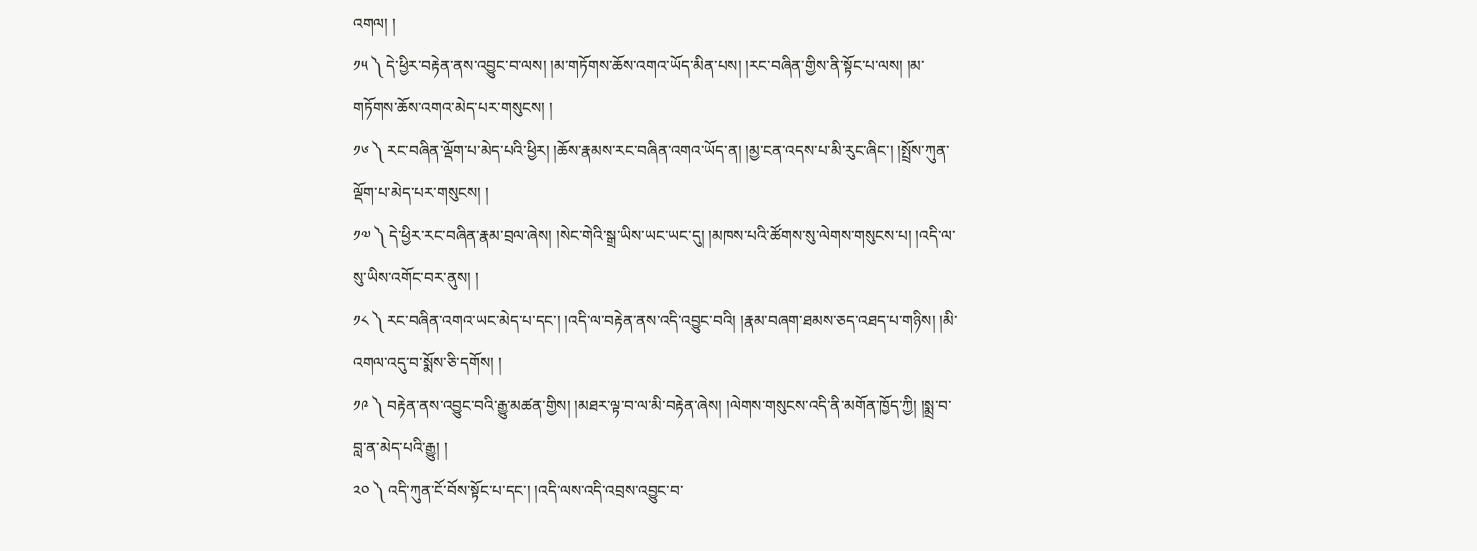འགལ། །
༡༥ ༽ དེ་ཕྱིར་བརྟེན་ནས་འབྱུང་བ་ལས། །མ་གཏོགས་ཆོས་འགའ་ཡོད་མིན་པས། །རང་བཞིན་གྱིས་ནི་སྟོང་པ་ལས། །མ་གཏོགས་ཆོས་འགའ་མེད་པར་གསུངས། །
༡༦ ༽ རང་བཞིན་ལྡོག་པ་མེད་པའི་ཕྱིར། །ཆོས་རྣམས་རང་བཞིན་འགའ་ཡོད་ན། །མྱ་ངན་འདས་པ་མི་རུང་ཞིང་། །སྤྲོས་ཀུན་ལྡོག་པ་མེད་པར་གསུངས། །
༡༧ ༽ དེ་ཕྱིར་རང་བཞིན་རྣམ་བྲལ་ཞེས། །སེང་གེའི་སྒྲ་ཡིས་ཡང་ཡང་དུ། །མཁས་པའི་ཚོགས་སུ་ལེགས་གསུངས་པ། །འདི་ལ་སུ་ཡིས་འགོང་བར་ནུས། །
༡༨ ༽ རང་བཞིན་འགའ་ཡང་མེད་པ་དང་། །འདི་ལ་བརྟེན་ནས་འདི་འབྱུང་བའི། །རྣམ་བཞག་ཐམས་ཅད་འཐད་པ་གཉིས། །མི་འགལ་འདུ་བ་སྨོས་ཅི་དགོས། །
༡༩ ༽ བརྟེན་ནས་འབྱུང་བའི་རྒྱུ་མཚན་གྱིས། །མཐར་ལྟ་བ་ལ་མི་བརྟེན་ཞེས། །ལེགས་གསུངས་འདི་ནི་མགོན་ཁྱོད་ཀྱི། །སྨྲ་བ་བླ་ན་མེད་པའི་རྒྱུ། །
༢༠ ༽ འདི་ཀུན་ངོ་བོས་སྟོང་པ་དང་། །འདི་ལས་འདི་འབྲས་འབྱུང་བ་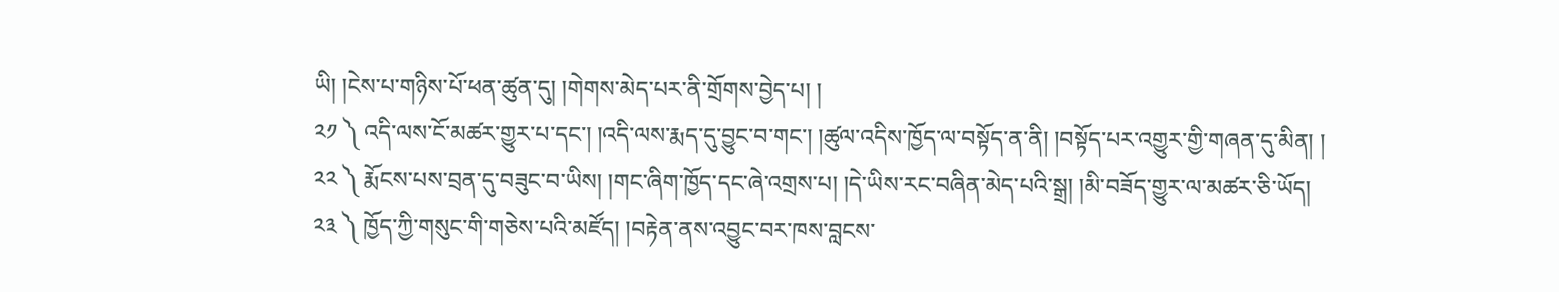ཡི། །ངེས་པ་གཉིས་པོ་ཕན་ཚུན་དུ། །གེགས་མེད་པར་ནི་གྲོགས་བྱེད་པ། །
༢༡ ༽ འདི་ལས་ངོ་མཚར་གྱུར་པ་དང་། །འདི་ལས་རྨད་དུ་བྱུང་བ་གང་། །ཚུལ་འདིས་ཁྱོད་ལ་བསྟོད་ན་ནི། །བསྟོད་པར་འགྱུར་གྱི་གཞན་དུ་མིན། །
༢༢ ༽ རྨོངས་པས་བྲན་དུ་བཟུང་བ་ཡིས། །གང་ཞིག་ཁྱོད་དང་ཞེ་འགྲས་པ། །དེ་ཡིས་རང་བཞིན་མེད་པའི་སྒྲ། །མི་བཟོད་གྱུར་ལ་མཚར་ཅི་ཡོད།
༢༣ ༽ ཁྱོད་ཀྱི་གསུང་གི་གཅེས་པའི་མཛོད། །བརྟེན་ནས་འབྱུང་བར་ཁས་བླངས་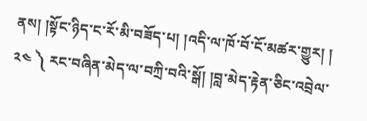ནས། །སྟོང་ཉིད་ང་རོ་མི་བཟོད་པ། །འདི་ལ་ཁོ་བོ་ངོ་མཚར་གྱུར། །
༢༤ ༽ རང་བཞིན་མེད་ལ་བཀྲི་བའི་སྒོ། །བླ་མེད་རྟེན་ཅིང་འབྲེལ་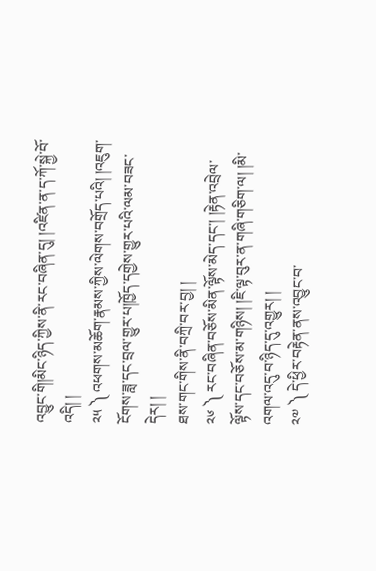འབྱུང་གི།མིང་ཉིད་ཀྱིས་ནི་རང་བཞིན་དུ། །འཛིན་ན་ད་ཀོ་སྐྱེ་བོ་འདི། །
༢༥ ༽ འཕགས་མཆོག་རྣམས་ཀྱིས་ལེགས་བགྲོད་པའི། །འཇུག་ངོགས་ཟླ་དང་བྲལ་གྱུར་པ།ཁྱོད་དགྱེས་གྱུར་པའི་ལམ་བཟང་དེར། །
ཐས་གང་གིས་ནི་བཀྲི་བར་བྱ། །
༢༦ ༽ རང་བཞིན་བཅོས་མིན་ལྟོས་མེད་དང་། །རྟེན་འབྲེལ་ལྟོས་དང་བཅོས་མ་གཉིས། །ཇི་ལྟ་བུར་ན་གཞི་གཅིག་ལ། །མི་འགལ་འདུ་བ་ཉིད་དུ་འགྱུར། །
༢༧ ༽ དེ་ཕྱིར་བརྟེན་ནས་འབྱུང་བ་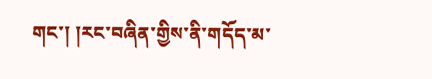གང་། །རང་བཞིན་གྱིས་ནི་གདོད་མ་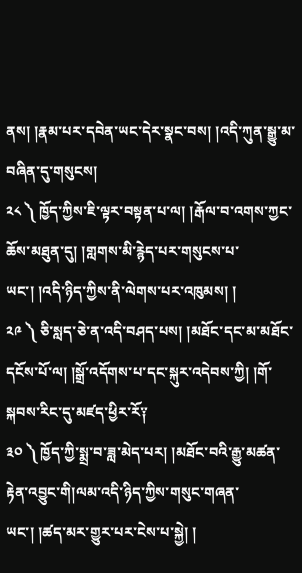ནས། །རྣམ་པར་དབེན་ཡང་དེར་སྣང་བས། །འདི་ཀུན་སྒྱུ་མ་བཞིན་དུ་གསུངས།
༢༨ ༽ ཁྱོད་ཀྱིས་ཇི་ལྟར་བསྟན་པ་ལ། །རྒོལ་བ་འགས་ཀྱང་ཆོས་མཐུན་དུ། །གླགས་མི་རྙེད་པར་གསུངས་པ་ཡང་། །འདི་ཉིད་ཀྱིས་ནི་ལེགས་པར་འཁུམས། །
༢༩ ༽ ཅི་སླད་ཅེ་ན་འདི་བཤད་པས། །མཐོང་དང་མ་མཐོང་དངོས་པོ་ལ། །སྒྲོ་འདོགས་པ་དང་སྐུར་འདེབས་ཀྱི། །གོ་སྐབས་རིང་དུ་མཛད་ཕྱིར་རོ༑
༣༠ ༽ ཁྱོད་ཀྱི་སྨྲ་བ་ཟླ་མེད་པར། །མཐོང་བའི་རྒྱུ་མཚན་རྟེན་འབྱུང་གི།ལམ་འདི་ཉིད་ཀྱིས་གསུང་གཞན་ཡང་། །ཚད་མར་གྱུར་པར་ངེས་པ་སྐྱེ། །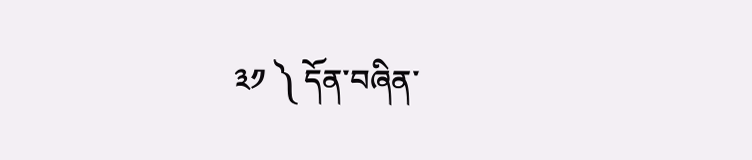༣༡ ༽ དོན་བཞིན་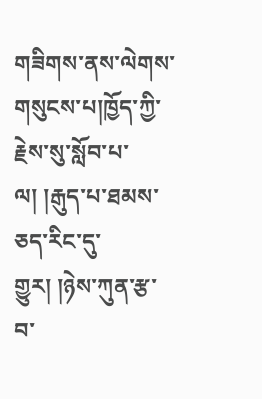གཟིགས་ནས་ལེགས་གསུངས་པ།ཁྱོད་ཀྱི་རྗེས་སུ་སློབ་པ་ལ། །རྒུད་པ་ཐམས་ཅད་རིང་དུ་གྱུར། །ཉེས་ཀུན་རྩ་བ་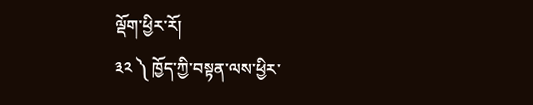ལྡོག་ཕྱིར་རོ།
༣༢ ༽ ཁྱོད་ཀྱི་བསྟན་ལས་ཕྱིར་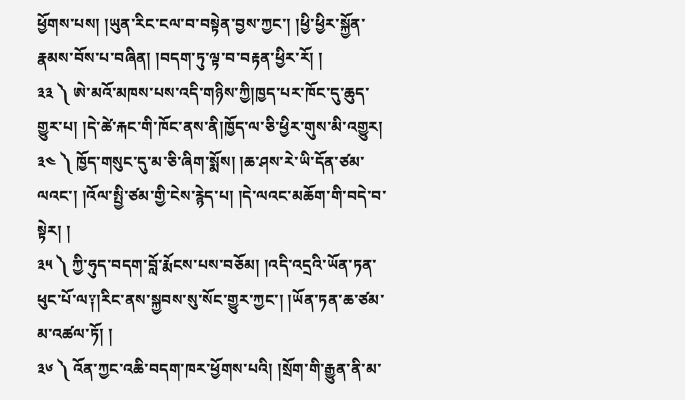ཕྱོགས་པས། །ཡུན་རིང་ངལ་བ་བསྟེན་བྱས་ཀྱང་། །ཕྱི་ཕྱིར་སྐྱོན་རྣམས་བོས་པ་བཞིན། །བདག་ཏུ་ལྟ་བ་བརྟན་ཕྱིར་རོ། །
༣༣ ༽ ཨེ་མའོ་མཁས་པས་འདི་གཉིས་ཀྱི།ཁྱད་པར་ཁོང་དུ་ཆུད་གྱུར་པ། །དེ་ཚེ་རྐང་གི་ཁོང་ནས་ནི།ཁྱོད་ལ་ཅི་ཕྱིར་གུས་མི་འགྱུར།
༣༤ ༽ ཁྱོད་གསུང་དུ་མ་ཅི་ཞིག་སྨོས། །ཆ་ཤས་རེ་ཡི་དོན་ཙམ་ལའང་། །འོལ་སྤྱི་ཙམ་གྱི་ངེས་རྙེད་པ། །དེ་ལའང་མཆོག་གི་བདེ་བ་སྟེར། །
༣༥ ༽ ཀྱི་ཧུད་བདག་བློ་རྨོངས་པས་བཅོམ། །འདི་འདྲའི་ཡོན་ཏན་ཕུང་པོ་ལ༑།རིང་ནས་སྐྱབས་སུ་སོང་གྱུར་ཀྱང་། །ཡོན་ཏན་ཆ་ཙམ་མ་འཚལ་ཏོ། །
༣༦ ༽ འོན་ཀྱང་འཆི་བདག་ཁར་ཕྱོགས་པའི། །སྲོག་གི་རྒྱུན་ནི་མ་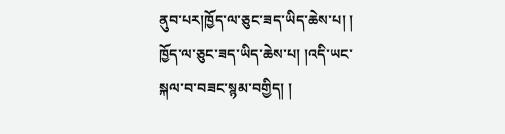ནུབ་པར།ཁྱོད་ལ་ཅུང་ཟད་ཡིད་ཆེས་པ། ། ཁྱོད་ལ་ཅུང་ཟད་ཡིད་ཆེས་པ། །འདི་ཡང་སྐལ་བ་བཟང་སྙམ་བགྱིད། །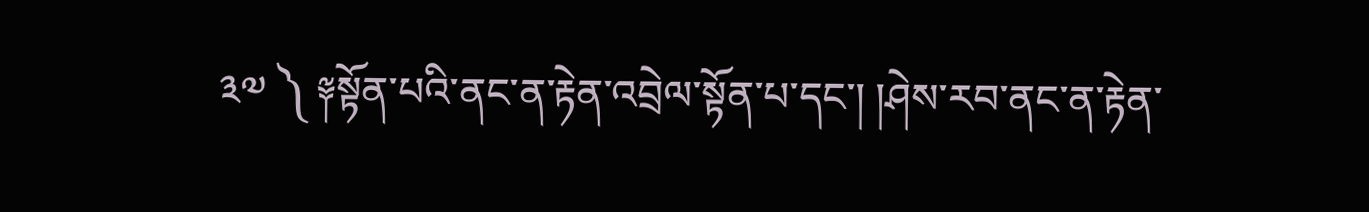༣༧ ༽ ༈སྟོན་པའི་ནང་ན་རྟེན་འབྲེལ་སྟོན་པ་དང་། །ཤེས་རབ་ནང་ན་རྟེན་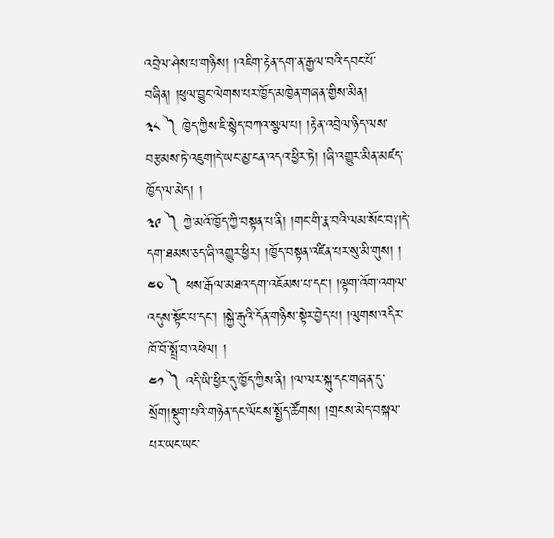འབྲེལ་ཤེས་པ་གཉིས། །འཇིག་རྟེན་དག་ན་རྒྱལ་བའི་དབང་པོ་བཞིན། །ཕུལ་བྱུང་ལེགས་པར་ཁྱོད་མཁྱེན་གཞན་གྱིས་མིན།
༣༨ ༽ ཁྱེད་ཀྱིས་ཇི་སྙེད་བཀའ་སྩལ་པ། །རྟེན་འབྲེལ་ཉིད་ལས་བརྩམས་ཏེ་འཇུག།དེ་ཡང་མྱ་ངན་འདའ་ཕྱིར་ཏེ། །ཞི་འགྱུར་མིན་མཛད་ཁྱོད་ལ་མེད། །
༣༩ ༽ ཀྱེ་མའོ་ཁྱོད་ཀྱི་བསྟན་པ་ནི། །གང་གི་རྣ་བའི་ལམ་སོང་བ༑།དེ་དག་ཐམས་ཅད་ཞི་འགྱུར་ཕྱིར། །ཁྱོད་བསྟན་འཛིན་པར་སུ་མི་གུས། །
༤༠ ༽ ཕས་རྒོལ་མཐའ་དག་འཇོམས་པ་དང་། །ལྟག་འོག་འགལ་འདུས་སྟོང་པ་དང་། །སྐྱེ་རྒུའི་དོན་གཉིས་སྟེར་བྱེད་པ། །ལུགས་འདིར་ཁོ་བོ་སྤྲོ་བ་འཕེལ། །
༤༡ ༽ འདི་ཡི་ཕྱིར་དུ་ཁྱོད་ཀྱིས་ནི། །ལ་ལར་སྐུ་དང་གཞན་དུ་སྲོག།སྡུག་པའི་གཉེན་དང་ལོངས་སྤྱོད་ཚོགས། །གྲངས་མེད་བསྐལ་པར་ཡང་ཡང་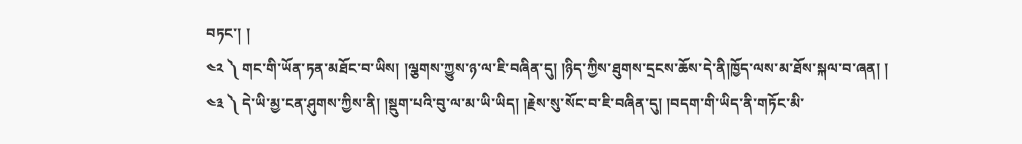བཏང་། །
༤༢ ༽ གང་གི་ཡོན་ཏན་མཐོང་བ་ཡིས། །ལྕགས་ཀྱུས་ཉ་ལ་ཇི་བཞིན་དུ། །ཉིད་ཀྱིས་ཐུགས་དྲངས་ཆོས་དེ་ནི།ཁྱོད་ལས་མ་ཐོས་སྐལ་བ་ཞན། །
༤༣ ༽ དེ་ཡི་མྱ་ངན་ཤུགས་ཀྱིས་ནི། །སྡུག་པའི་བུ་ལ་མ་ཡི་ཡིད། །རྗེས་སུ་སོང་བ་ཇི་བཞིན་དུ། །བདག་གི་ཡིད་ནི་གཏོང་མི་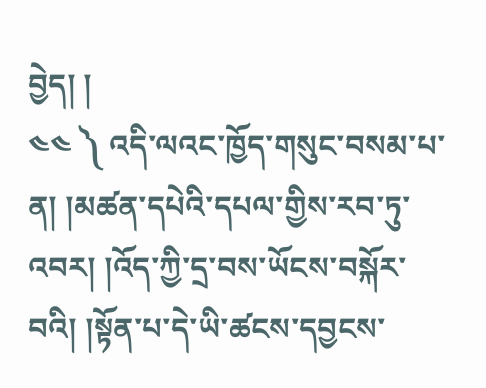བྱེད། །
༤༤ ༽ འདི་ལའང་ཁྱོད་གསུང་བསམ་པ་ན། །མཚན་དཔེའི་དཔལ་གྱིས་རབ་ཏུ་འབར། །འོད་ཀྱི་དྲ་བས་ཡོངས་བསྐོར་བའི། །སྟོན་པ་དེ་ཡི་ཚངས་དབྱངས་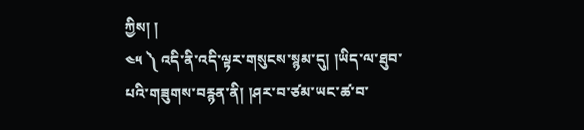ཀྱིས། །
༤༥ ༽ འདི་ནི་འདི་ལྟར་གསུངས་སྙམ་དུ། །ཡིད་ལ་ཐུབ་པའི་གཟུགས་བརྙན་ནི། །ཤར་བ་ཙམ་ཡང་ཚ་བ་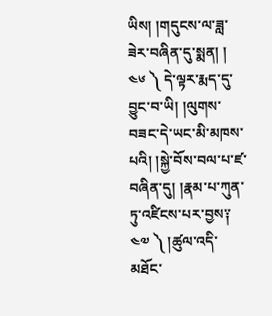ཡིས། །གདུངས་ལ་ཟླ་ཟེར་བཞིན་དུ་སྨན། །
༤༦ ༽ དེ་ལྟར་རྨད་དུ་བྱུང་བ་ཡི། །ལུགས་བཟང་དེ་ཡང་མི་མཁས་པའི། །སྐྱེ་བོས་བལ་པ་ཛ་བཞིན་དུ། །རྣམ་པ་ཀུན་ཏུ་འཛིངས་པར་བྱས༑
༤༧ ༽ །ཚུལ་འདི་མཐོང་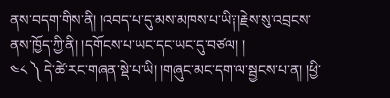ནས་བདག་གིས་ནི། །འབད་པ་དུ་མས་མཁས་པ་ཡི༑།རྗེས་སུ་འབྲངས་ནས་ཁྱོད་ཀྱི་ནི། །དགོངས་པ་ཡང་དང་ཡང་དུ་བཙལ། །
༤༨ ༽ དེ་ཚེ་རང་གཞན་སྡེ་པ་ཡི། །གཞུང་མང་དག་ལ་སྦྱངས་པ་ན། །ཕྱི་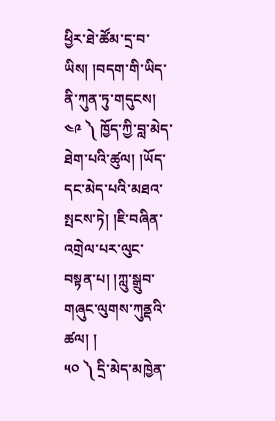ཕྱིར་ཐེ་ཚོམ་དྲ་བ་ཡིས། །བདག་གི་ཡིད་ནི་ཀུན་ཏུ་གདུངས།
༤༩ ༽ ཁྱོད་ཀྱི་བླ་མེད་ཐེག་པའི་ཚུལ། །ཡོད་དང་མེད་པའི་མཐའ་སྤངས་ཏེ། །ཇི་བཞིན་འགྲེལ་པར་ལུང་བསྟན་པ། །ཀླུ་སྒྲུབ་གཞུང་ལུགས་ཀུནྡའི་ཚལ། །
༥༠ ༽ དྲི་མེད་མཁྱེན་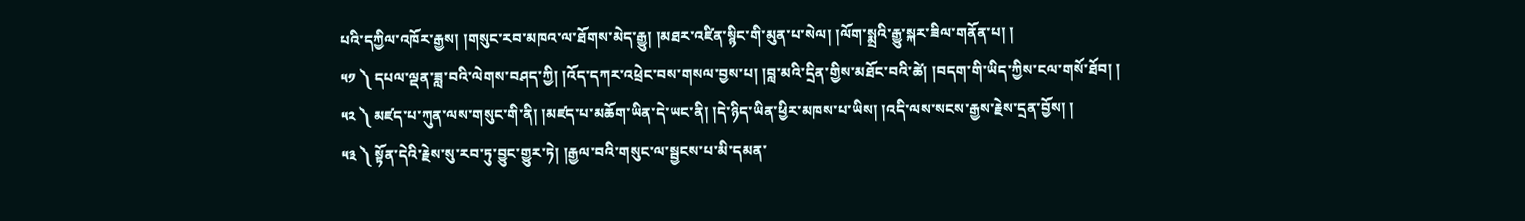པའི་དཀྱིལ་འཁོར་རྒྱས། །གསུང་རབ་མཁའ་ལ་ཐོགས་མེད་རྒྱུ། །མཐར་འཛིན་སྙིང་གི་མུན་པ་སེལ། །ལོག་སྨྲའི་རྒྱུ་སྐར་ཟིལ་གནོན་པ། །
༥༡ ༽ དཔལ་ལྡན་ཟླ་བའི་ལེགས་བཤད་ཀྱི། །འོད་དཀར་འཕྲེང་བས་གསལ་བྱས་པ། །བླ་མའི་དྲིན་གྱིས་མཐོང་བའི་ཚེ། །བདག་གི་ཡིད་ཀྱིས་ངལ་གསོ་ཐོབ། །
༥༢ ༽ མཛད་པ་ཀུན་ལས་གསུང་གི་ནི། །མཛད་པ་མཆོག་ཡིན་དེ་ཡང་ནི། །དེ་ཉིད་ཡིན་ཕྱིར་མཁས་པ་ཡིས། །འདི་ལས་སངས་རྒྱས་རྗེས་དྲན་བྱོས། །
༥༣ ༽ སྟོན་དེའི་རྗེས་སུ་རབ་ཏུ་བྱུང་གྱུར་ཏེ། །རྒྱལ་བའི་གསུང་ལ་སྦྱངས་པ་མི་དམན་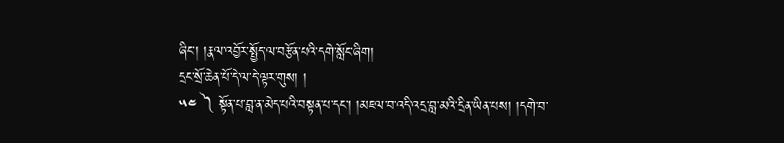ཞིང་། །རྣལ་འབྱོར་སྤྱོད་ལ་བརྩོན་པའི་དགེ་སློང་ཞིག།
དྲང་སྲོ་ཆེན་པོ་དེ་ལ་དེ་ལྟར་གུས། །
༥༤ ༽ སྟོན་པ་བླ་ན་མེད་པའི་བསྟན་པ་དང་། །མཇལ་བ་འདི་འདྲ་བླ་མའི་དྲིན་ཡིན་པས། །དགེ་བ་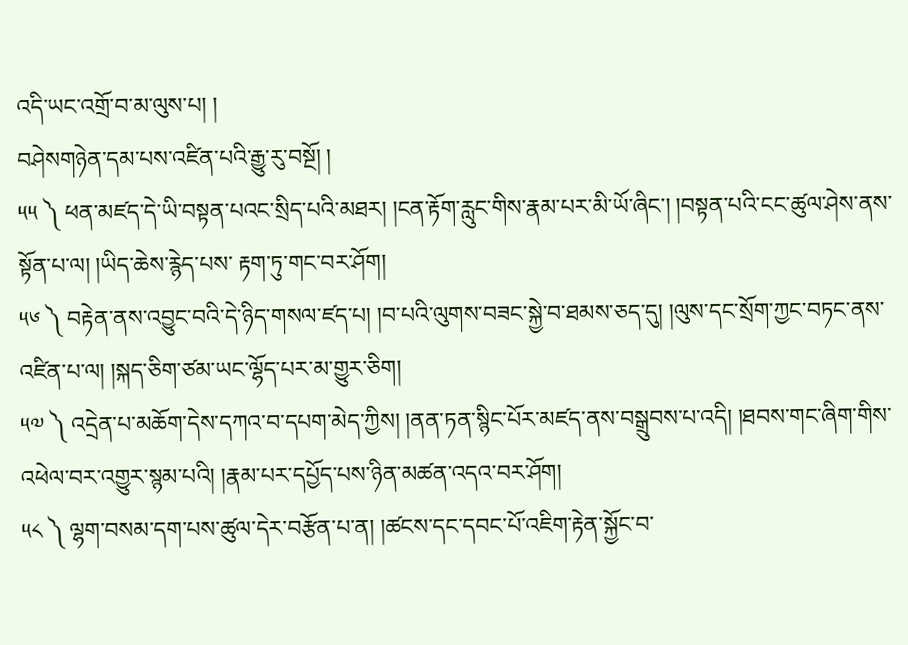འདི་ཡང་འགྲོ་བ་མ་ལུས་པ། །
བཤེསགཉེན་དམ་པས་འཛིན་པའི་རྒྱུ་རུ་བསྔོ། །
༥༥ ༽ ཕན་མཛད་དེ་ཡི་བསྟན་པའང་སྲིད་པའི་མཐར། །ངན་རྟོག་རླུང་གིས་རྣམ་པར་མི་ཡོ་ཞིང་། །བསྟན་པའི་ངང་ཚུལ་ཤེས་ནས་སྟོན་པ་ལ། །ཡིད་ཆེས་རྙེད་པས་ རྟག་ཏུ་གང་བར་ཤོག།
༥༦ ༽ བརྟེན་ནས་འབྱུང་བའི་དེ་ཉིད་གསལ་ཛད་པ། །བ་པའི་ལུགས་བཟང་སྐྱེ་བ་ཐམས་ཅད་དུ། །ལུས་དང་སྲོག་ཀྱང་བཏང་ནས་འཛིན་པ་ལ། །སྐད་ཅིག་ཙམ་ཡང་ལྷོད་པར་མ་གྱུར་ཅིག།
༥༧ ༽ འདྲེན་པ་མཆོག་དེས་དཀའ་བ་དཔག་མེད་ཀྱིས། །ནན་ཏན་སྙིང་པོར་མཛད་ནས་བསྒྲུབས་པ་འདི། །ཐབས་གང་ཞིག་གིས་འཕེལ་བར་འགྱུར་སྙམ་པའི། །རྣམ་པར་དཔྱོད་པས་ཉིན་མཚན་འདའ་བར་ཤོག།
༥༨ ༽ ལྷག་བསམ་དག་པས་ཚུལ་དེར་བརྩོན་པ་ན། །ཚངས་དང་དབང་པོ་འཇིག་རྟེན་སྐྱོང་བ་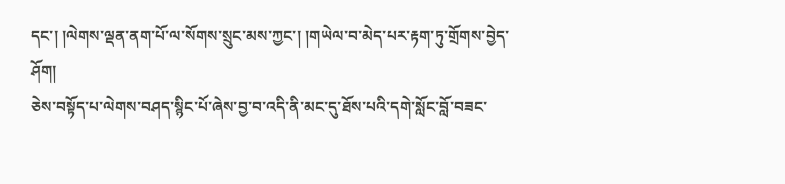དང་། །ལེགས་ལྡན་ནག་པོ་ལ་སོགས་སྲུང་མས་ཀྱང་། །གཡེལ་བ་མེད་པར་རྟག་ཏུ་གྲོགས་བྱེད་ཤོག།
ཅེས་བསྟོད་པ་ལེགས་བཤད་སྙིང་པོ་ཞེས་བྱ་བ་འདི་ནི་མང་དུ་ཐོས་པའི་དགེ་སློང་བློ་བཟང་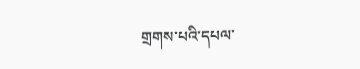གྲགས་པའི་དཔལ་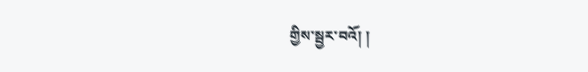གྱིས་སྦྱར་བའོ། །